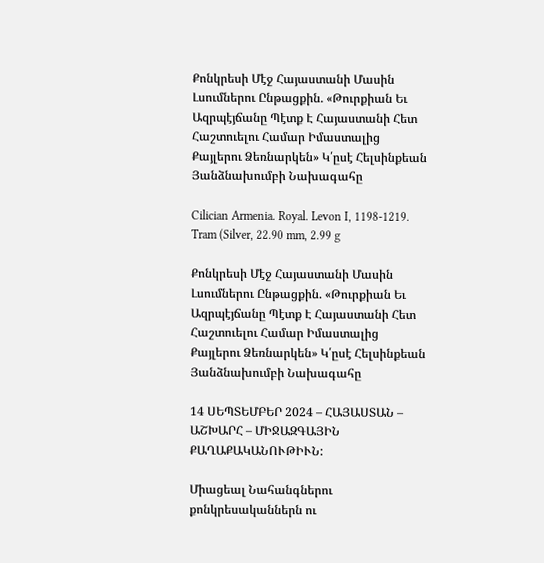Քոնկրեսի Մէջ Հայաստանի Մասին Լսումներու Ընթացքին. «Թուրքիան Եւ Ազրպէյճանը Պէտք Է Հայաստանի Հետ Հաշտուելու Համար Իմաստալից Քայլերու Ձեռնարկեն» Կ՛ըսէ Հելսինքեան Յանձնախումբի Նախագահը

Cilician Armenia. Royal. Levon I, 1198-1219. Tram (Silver, 22.90 mm, 2.99 g

Քոնկրեսի Մէջ Հայաստանի Մասին Լսումներու Ընթացքին. «Թուրքիան Եւ Ազրպէյճանը Պէտք Է Հայաստանի Հետ Հաշտուելու Համար Իմաստալից Քայլերու Ձեռնարկեն» Կ՛ըսէ Հելսինքեան Յանձնախումբի Նախագահը

14 ՍԵՊՏԵՄԲԵՐ 2024 – ՀԱՅԱՍՏԱՆ – ԱՇԽԱՐՀ – ՄԻՋԱԶԳԱՅԻՆ ՔԱՂԱՔԱԿԱՆՈՒԹԻՒՆ:

Միացեալ Նահանգներու քոնկրեսականներն ու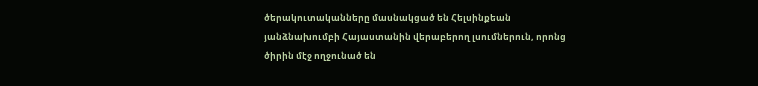ծերակուտականները մասնակցած են Հելսինքեան յանձնախումբի Հայաստանին վերաբերող լսումներուն, որոնց ծիրին մէջ ողջունած են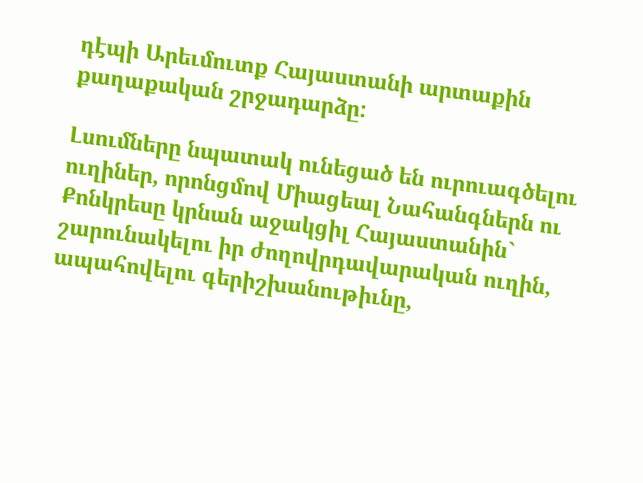դէպի Արեւմուտք Հայաստանի արտաքին քաղաքական շրջադարձը:

Լսումները նպատակ ունեցած են ուրուագծելու ուղիներ, որոնցմով Միացեալ Նահանգներն ու Քոնկրեսը կրնան աջակցիլ Հայաստանին` շարունակելու իր ժողովրդավարական ուղին, ապահովելու գերիշխանութիւնը,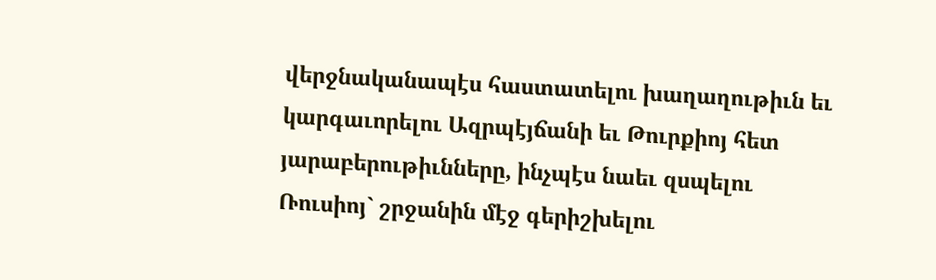վերջնականապէս հաստատելու խաղաղութիւն եւ կարգաւորելու Ազրպէյճանի եւ Թուրքիոյ հետ յարաբերութիւնները, ինչպէս նաեւ զսպելու Ռուսիոյ` շրջանին մէջ գերիշխելու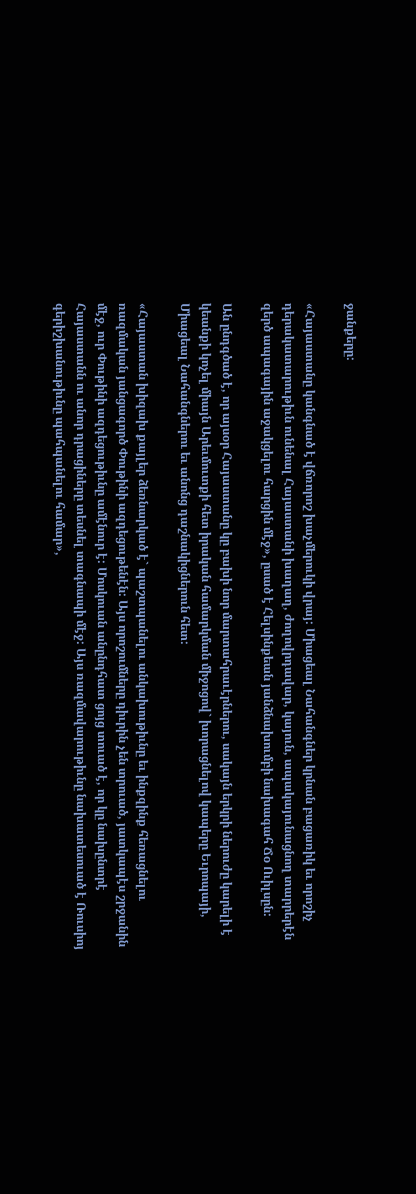ջանքերը:

«Հայաստանը կանգնած է վճռորոշ խաչմերուկի վրայ: Միացեալ Նահանգներ կրնան բացառիկ եւ որոշիչ դերակատարութիւն ունենալ Հայաստանի խաղաղ, ժողովրդավար, կայուն, ապակայունացնող տարրերէն զերծ ապագային աջակցելու հարցին մէջ», ըսած է Հելսինքեան յանձնախումբի նախագահ Ճօ Ուիլսըն:

Ան ընդգծած է, որ այսօր Հայաստանը կը բախի նոր մարտահրաւէրներու, սակայն երկրի ներուժը կարելի է կեանքի կոչել միայն Արեւմուտքի հետ իրական համարկման միջոցով` խորացնելով կապերը Եւրոպայի, Միացեալ Նահանգներու եւ անոնց դաշնակիցներուն հետ:

«Հայաստան խիզախ քայլեր ձեռնարկած է` պաշտպանելու անկախութիւնը եւ ինքզինք հեռացնելու ռազմական յանցագործ Փութինի ազդեցութենէն: Այս որոշումները դիւրին չեն տրուած, յատկապէս շրջանին մէջ, ուր Փութինի ազդեցութիւնը ամէնուր է: Մոսկուան անընդհատ ցոյց տուած է, որ կը նախընտրէ Հայաստանն ու անոր դրացիները տեսնել տագնապի մէջ: Այս ռազմավարութիւնը նախատեսուած է Ռուսիոյ գերիշխանութիւնը պահպանելու համար»,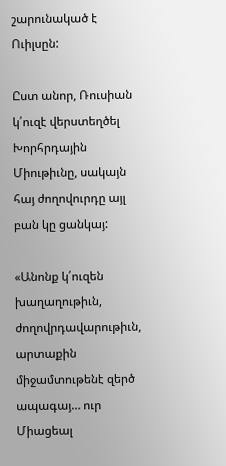շարունակած է Ուիլսըն:

Ըստ անոր, Ռուսիան կ՛ուզէ վերստեղծել Խորհրդային Միութիւնը, սակայն հայ ժողովուրդը այլ բան կը ցանկայ:

«Անոնք կ՛ուզեն խաղաղութիւն, ժողովրդավարութիւն, արտաքին միջամտութենէ զերծ ապագայ… ուր Միացեալ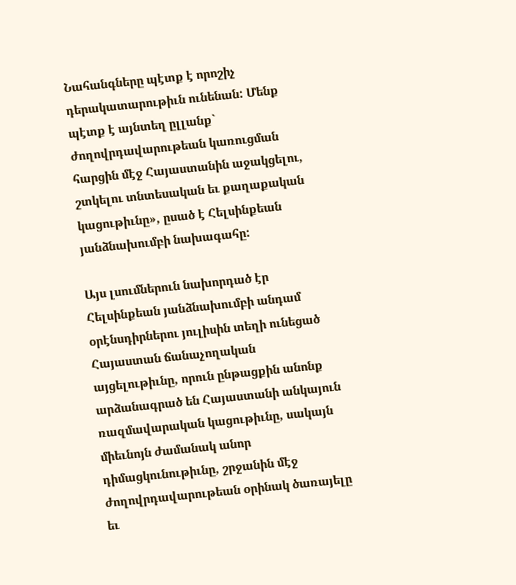Նահանգները պէտք է որոշիչ դերակատարութիւն ունենան: Մենք պէտք է այնտեղ ըլլանք` ժողովրդավարութեան կառուցման հարցին մէջ Հայաստանին աջակցելու, շտկելու տնտեսական եւ քաղաքական կացութիւնը», ըսած է Հելսինքեան յանձնախումբի նախագահը:

Այս լսումներուն նախորդած էր Հելսինքեան յանձնախումբի անդամ օրէնսդիրներու յուլիսին տեղի ունեցած Հայաստան ճանաչողական այցելութիւնը, որուն ընթացքին անոնք արձանագրած են Հայաստանի անկայուն ռազմավարական կացութիւնը, սակայն միեւնոյն ժամանակ անոր դիմացկունութիւնը, շրջանին մէջ ժողովրդավարութեան օրինակ ծառայելը եւ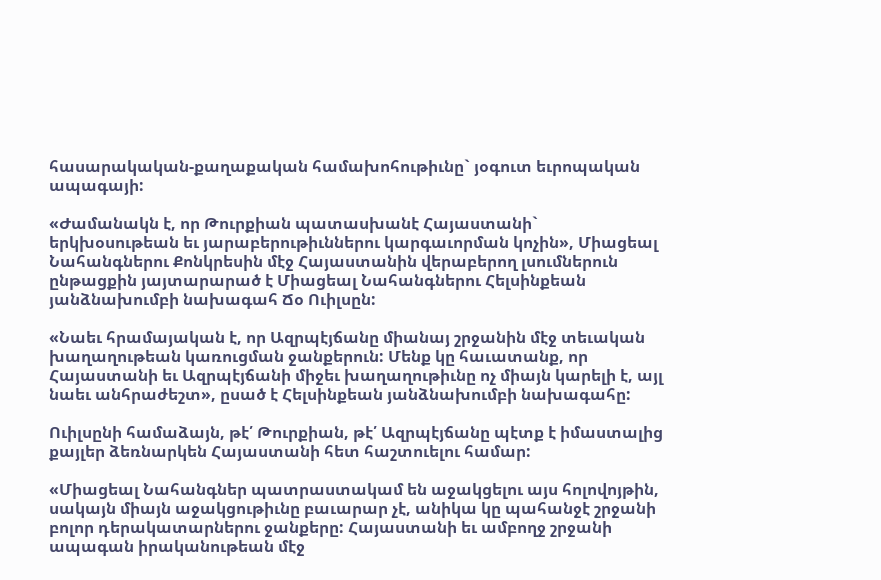հասարակական-քաղաքական համախոհութիւնը` յօգուտ եւրոպական ապագայի:

«Ժամանակն է, որ Թուրքիան պատասխանէ Հայաստանի` երկխօսութեան եւ յարաբերութիւններու կարգաւորման կոչին», Միացեալ Նահանգներու Քոնկրեսին մէջ Հայաստանին վերաբերող լսումներուն ընթացքին յայտարարած է Միացեալ Նահանգներու Հելսինքեան յանձնախումբի նախագահ Ճօ Ուիլսըն:

«Նաեւ հրամայական է, որ Ազրպէյճանը միանայ շրջանին մէջ տեւական խաղաղութեան կառուցման ջանքերուն: Մենք կը հաւատանք, որ Հայաստանի եւ Ազրպէյճանի միջեւ խաղաղութիւնը ոչ միայն կարելի է, այլ նաեւ անհրաժեշտ», ըսած է Հելսինքեան յանձնախումբի նախագահը:

Ուիլսընի համաձայն, թէ՛ Թուրքիան, թէ՛ Ազրպէյճանը պէտք է իմաստալից քայլեր ձեռնարկեն Հայաստանի հետ հաշտուելու համար:

«Միացեալ Նահանգներ պատրաստակամ են աջակցելու այս հոլովոյթին, սակայն միայն աջակցութիւնը բաւարար չէ, անիկա կը պահանջէ շրջանի բոլոր դերակատարներու ջանքերը: Հայաստանի եւ ամբողջ շրջանի ապագան իրականութեան մէջ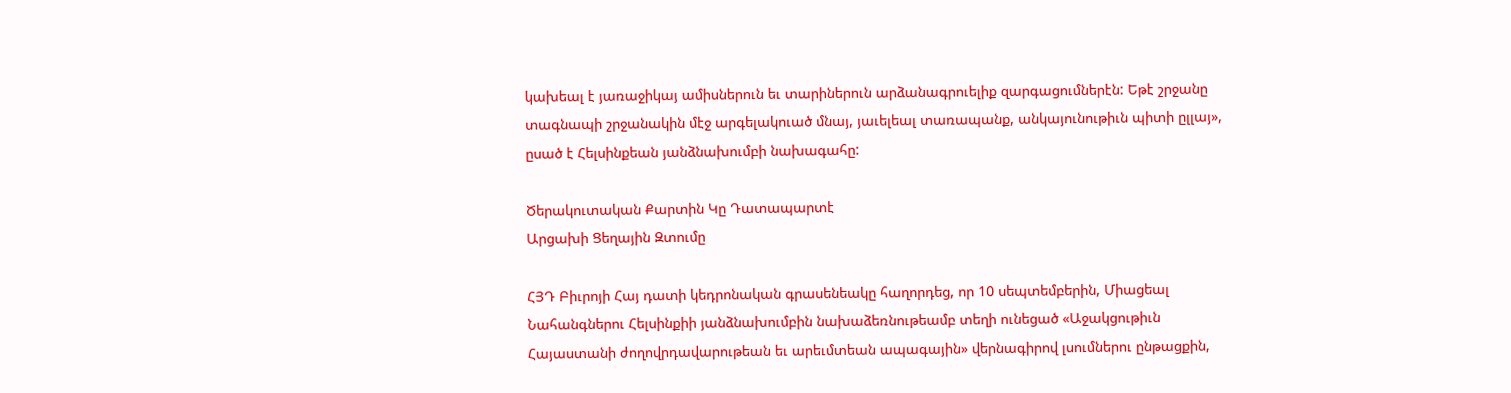կախեալ է յառաջիկայ ամիսներուն եւ տարիներուն արձանագրուելիք զարգացումներէն: Եթէ շրջանը տագնապի շրջանակին մէջ արգելակուած մնայ, յաւելեալ տառապանք, անկայունութիւն պիտի ըլլայ», ըսած է Հելսինքեան յանձնախումբի նախագահը:

Ծերակուտական Քարտին Կը Դատապարտէ
Արցախի Ցեղային Զտումը

ՀՅԴ Բիւրոյի Հայ դատի կեդրոնական գրասենեակը հաղորդեց, որ 10 սեպտեմբերին, Միացեալ Նահանգներու Հելսինքիի յանձնախումբին նախաձեռնութեամբ տեղի ունեցած «Աջակցութիւն Հայաստանի ժողովրդավարութեան եւ արեւմտեան ապագային» վերնագիրով լսումներու ընթացքին,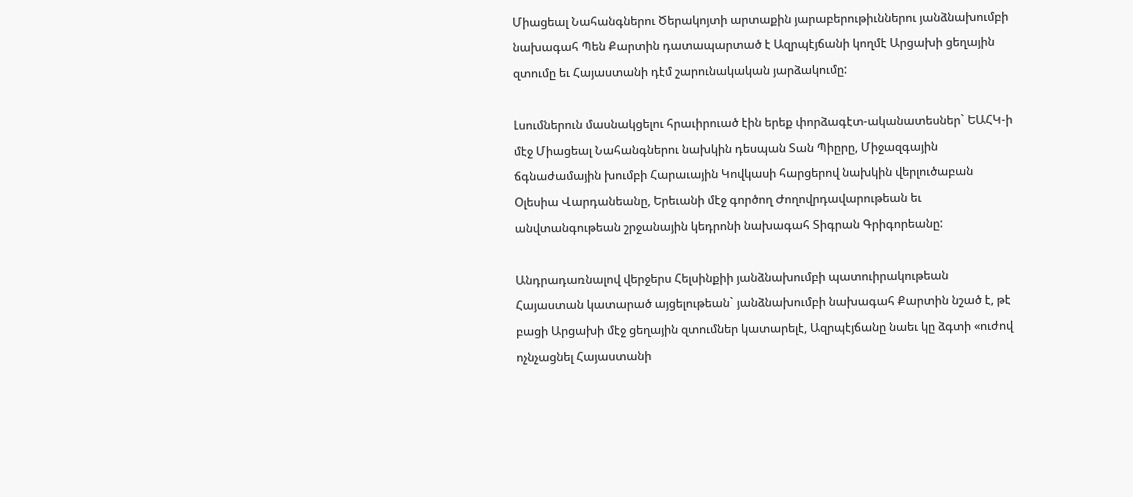Միացեալ Նահանգներու Ծերակոյտի արտաքին յարաբերութիւններու յանձնախումբի նախագահ Պեն Քարտին դատապարտած է Ազրպէյճանի կողմէ Արցախի ցեղային զտումը եւ Հայաստանի դէմ շարունակական յարձակումը:

Լսումներուն մասնակցելու հրաւիրուած էին երեք փորձագէտ-ականատեսներ` ԵԱՀԿ-ի մէջ Միացեալ Նահանգներու նախկին դեսպան Տան Պիըրը, Միջազգային ճգնաժամային խումբի Հարաւային Կովկասի հարցերով նախկին վերլուծաբան Օլեսիա Վարդանեանը, Երեւանի մէջ գործող Ժողովրդավարութեան եւ անվտանգութեան շրջանային կեդրոնի նախագահ Տիգրան Գրիգորեանը:

Անդրադառնալով վերջերս Հելսինքիի յանձնախումբի պատուիրակութեան Հայաստան կատարած այցելութեան` յանձնախումբի նախագահ Քարտին նշած է, թէ բացի Արցախի մէջ ցեղային զտումներ կատարելէ, Ազրպէյճանը նաեւ կը ձգտի «ուժով ոչնչացնել Հայաստանի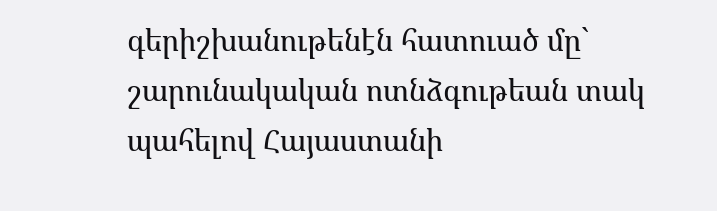գերիշխանութենէն հատուած մը` շարունակական ոտնձգութեան տակ պահելով Հայաստանի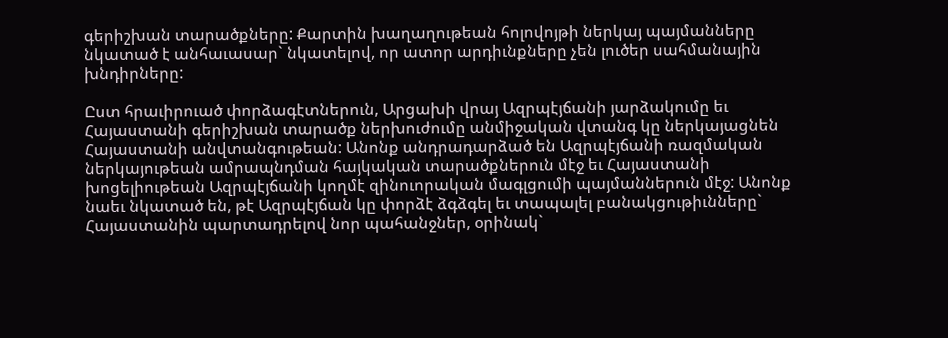գերիշխան տարածքները: Քարտին խաղաղութեան հոլովոյթի ներկայ պայմանները նկատած է անհաւասար` նկատելով, որ ատոր արդիւնքները չեն լուծեր սահմանային խնդիրները:

Ըստ հրաւիրուած փորձագէտներուն, Արցախի վրայ Ազրպէյճանի յարձակումը եւ Հայաստանի գերիշխան տարածք ներխուժումը անմիջական վտանգ կը ներկայացնեն Հայաստանի անվտանգութեան: Անոնք անդրադարձած են Ազրպէյճանի ռազմական ներկայութեան ամրապնդման հայկական տարածքներուն մէջ եւ Հայաստանի խոցելիութեան Ազրպէյճանի կողմէ զինուորական մագլցումի պայմաններուն մէջ: Անոնք նաեւ նկատած են, թէ Ազրպէյճան կը փորձէ ձգձգել եւ տապալել բանակցութիւնները` Հայաստանին պարտադրելով նոր պահանջներ, օրինակ`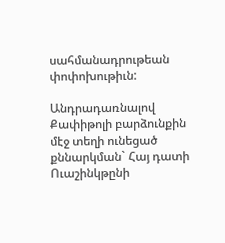սահմանադրութեան փոփոխութիւն:

Անդրադառնալով Քափիթոլի բարձունքին մէջ տեղի ունեցած քննարկման` Հայ դատի Ուաշինկթընի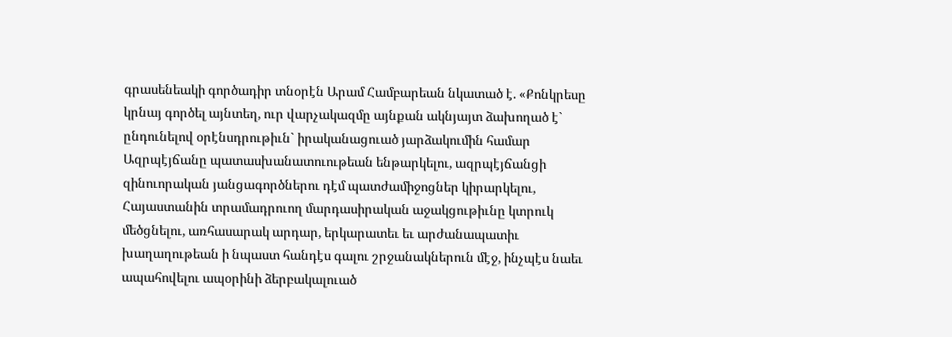գրասենեակի գործադիր տնօրէն Արամ Համբարեան նկատած է. «Քոնկրեսը կրնայ գործել այնտեղ, ուր վարչակազմը այնքան ակնյայտ ձախողած է` ընդունելով օրէնսդրութիւն` իրականացուած յարձակումին համար Ազրպէյճանը պատասխանատուութեան ենթարկելու, ազրպէյճանցի զինուորական յանցագործներու դէմ պատժամիջոցներ կիրարկելու, Հայաստանին տրամադրուող մարդասիրական աջակցութիւնը կտրուկ մեծցնելու, առհասարակ արդար, երկարատեւ եւ արժանապատիւ խաղաղութեան ի նպաստ հանդէս գալու շրջանակներուն մէջ, ինչպէս նաեւ ապահովելու ապօրինի ձերբակալուած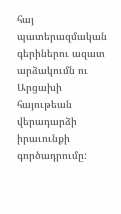հայ պատերազմական գերիներու ազատ արձակումն ու Արցախի հայութեան վերադարձի իրաւունքի գործադրումը: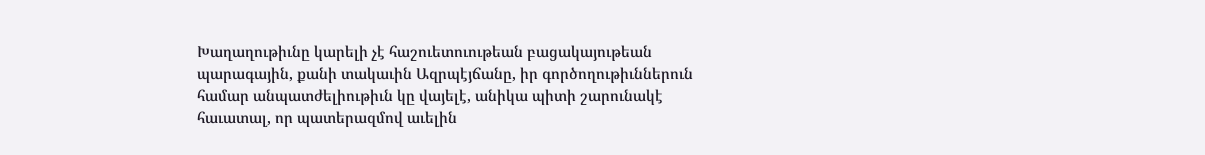Խաղաղութիւնը կարելի չէ հաշուետուութեան բացակայութեան պարագային, քանի տակաւին Ազրպէյճանը, իր գործողութիւններուն համար անպատժելիութիւն կը վայելէ, անիկա պիտի շարունակէ հաւատալ, որ պատերազմով աւելին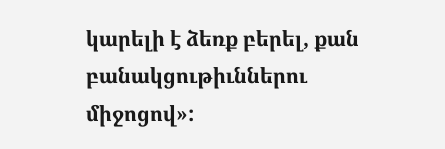կարելի է ձեռք բերել, քան բանակցութիւններու միջոցով»: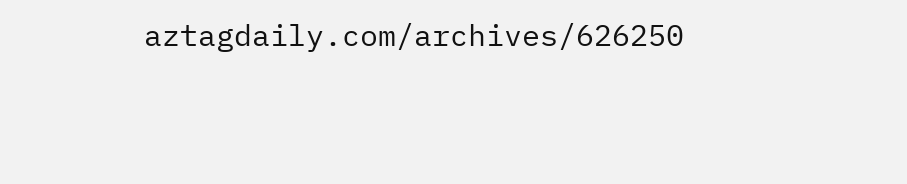aztagdaily.com/archives/626250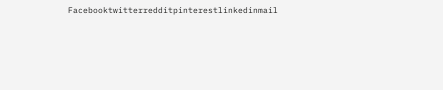Facebooktwitterredditpinterestlinkedinmail